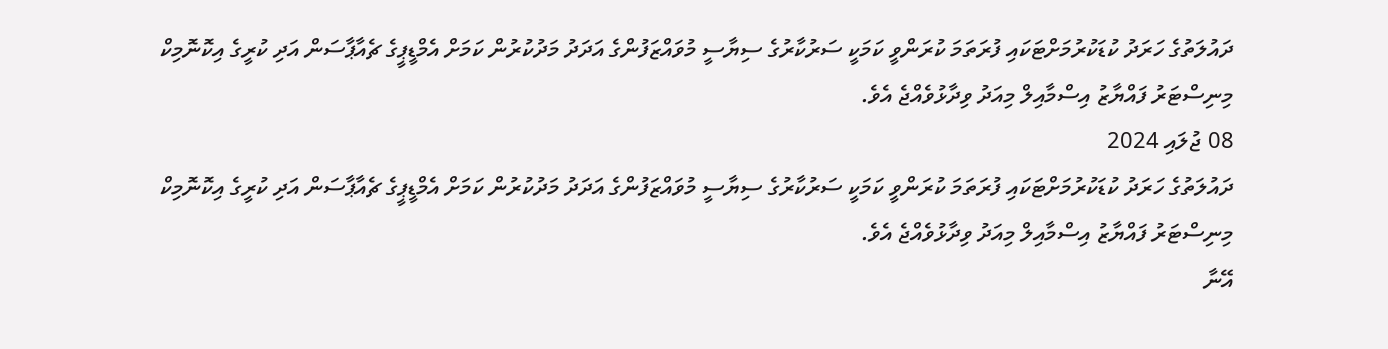ދައުލަތުގެ ހަރަދު ކުޑަކުރުމަށްޓަކައި ފުރަތަމަ ކުރަންވީ ކަމަކީ ސަރުކާރުގެ ސިޔާސީ މުވައްޒަފުންގެ އަދަދު މަދުކުރުން ކަމަށް އެމްޑީޕީގެ ޗެއާޕާސަން އަދި ކުރީގެ އިކޮނޮމިކް މިނިސްޓަރު ފައްޔާޒު އިސްމާއިލް މިއަދު ވިދާޅުވެއްޖެ އެވެ.
08 ޖުލައި 2024
ދައުލަތުގެ ހަރަދު ކުޑަކުރުމަށްޓަކައި ފުރަތަމަ ކުރަންވީ ކަމަކީ ސަރުކާރުގެ ސިޔާސީ މުވައްޒަފުންގެ އަދަދު މަދުކުރުން ކަމަށް އެމްޑީޕީގެ ޗެއާޕާސަން އަދި ކުރީގެ އިކޮނޮމިކް މިނިސްޓަރު ފައްޔާޒު އިސްމާއިލް މިއަދު ވިދާޅުވެއްޖެ އެވެ.
އޭނާ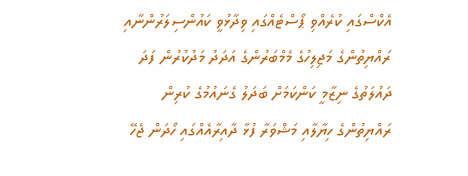އެކްސްގައި ކުރެއްވި ޕޯސްޓެއްގައި ވިދާޅުވީ ކައުންސިލަރުންނާއި ރައްޔިތުންގެ މަޖިލިހުގެ މެމްބަރުންގެ އަދަދު މަދުކުރުން ފަދަ ދައުލަތުގެ ނިޒާމީ ކަންކަމަށް ބަދަލު ގެނައުމުގެ ކުރިން ރައްޔިތުންގެ ހިޔާލާއި މަޝްވަރާ ފުޅާ ދާއިރާއެއްގައި ހޯދަން ޖެހޭ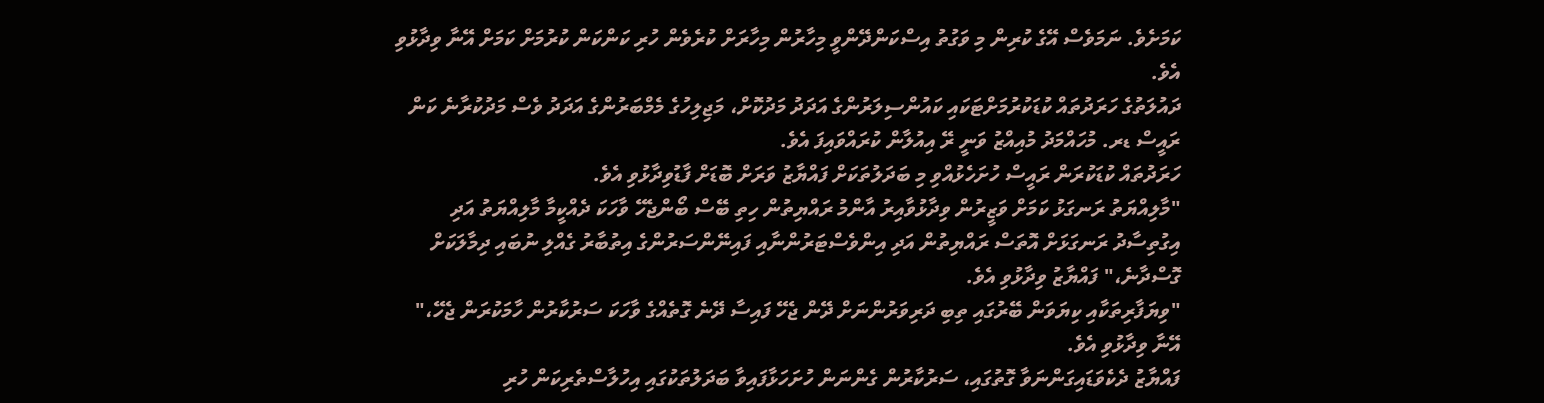ކަމަށެވެ. ނަމަވެސް އޭގެ ކުރިން މި ވަގުތު އިސްކަންދޭންވީ މިހާރުން މިހާރަށް ކުރެވެން ހުރި ކަންކަން ކުރުމަށް ކަމަށް އޭނާ ވިދާޅުވި އެވެ.
ދައުލަތުގެ ހަރަދުތައް ކުޑަކުރުމަށްޓަކައި ކައުންސިލަރުންގެ އަދަދު މަދުކޮށް، މަޖިލިހުގެ މެމްބަރުންގެ އަދަދު ވެސް މަދުކުރާނެ ކަން ރައީސް ޑރ. މުހައްމަދު މުއިއްޒު ވަނީ ރޭ އިއުލާން ކުރައްވައިފަ އެވެ.
ހަރަދުތައް ކުޑަކުރަން ރައީސް ހުށަހެޅުއްވި މި ބަދަލުތަކަށް ފައްޔާޒު ވަރަށް ބޮޑަށް ފާޑުވިދާޅުވި އެވެ.
"މާލިއްޔަތު ރަނގަޅު ކަމަށް ވަޒީރުން ވިދާޅުވާއިރު އާންމު ރައްޔިތުން ހިތި ބޭސް ބޯންޖެހޭ ވާހަކަ ދެއްކީމާ މާލިއްޔަތު އަދި އިގުތިސާދު ރަނގަޅަށް އޮތަސް ރައްޔިތުން އަދި އިންވެސްޓަރުންނާއި ފައިނޭންސަރުންގެ އިތުބާރު ގެއްލި ނުބައި ދިމާލަކަށް ގޮސްދާނެ،" ފައްޔާޒު ވިދާޅުވި އެވެ.
"ވިޔަފާރިތަކާއި ކިޔަވަން ބޭރުގައި ތިބި ދަރިވަރުންނަށް ދޭން ޖެހޭ ފައިސާ ދޭނެ ގޮތެއްގެ ވާހަކަ ސަރުކާރުން ހާމަކުރަން ޖެހޭ،" އޭނާ ވިދާޅުވި އެވެ.
ފައްޔާޒު ދެކެވަޑައިގަންނަވާ ގޮތުގައި، ސަރުކާރުން ގެންނަން ހުށަހަޅާފައިވާ ބަދަލުތަކުގައި އިހުލާސްތެރިކަން ހުރި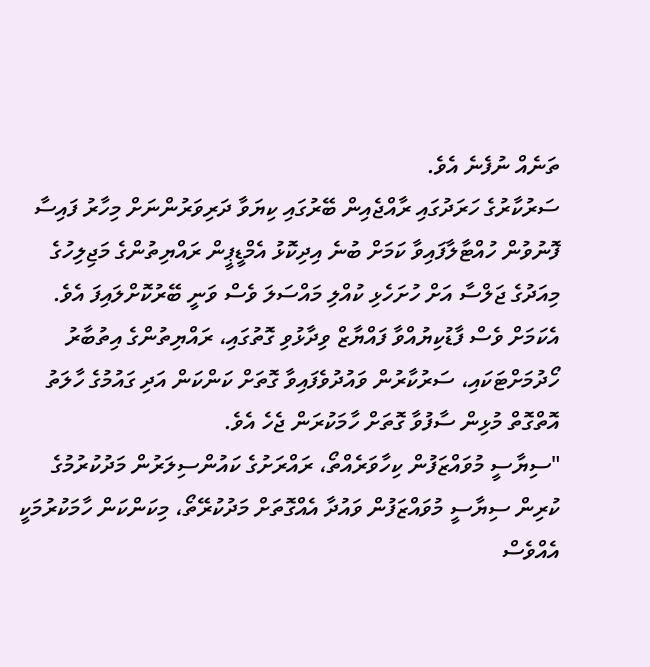ތަނެއް ނުފެނެ އެވެ.
ސަރުކާރުގެ ހަރަދުގައި ރާއްޖެއިން ބޭރުގައި ކިޔަވާ ދަރިވަރުންނަށް މިހާރު ފައިސާ ފޮނުވުން ހުއްޓާލާފައިވާ ކަމަށް ބުނެ އިދިކޮޅު އެމްޑީޕީން ރައްޔިތުންގެ މަޖިލިހުގެ މިއަދުގެ ޖަލްސާ އަށް ހުށަހެޅި ކުއްލި މައްސަލަ ވެސް ވަނީ ބޭރުކޮށްލައިފަ އެވެ.
އެކަމަށް ވެސް ފާޑުކިޔުއްވާ ފައްޔާޒް ވިދާޅުވި ގޮތުގައި، ރައްޔިތުންގެ އިތުބާރު ހޯދުމަށްޓަކައި، ސަރުކާރުން ވައުދުވެފައިވާ ގޮތަށް ކަންކަން އަދި ގައުމުގެ ހާލަތު އޮތްގޮތް މުޅިން ސާފުވާ ގޮތަށް ހާމަކުރަން ޖެހެ އެވެ.
"ސިޔާސީ މުވައްޒަފުން ކިހާވަރެއްތޯ، ރައްރަށުގެ ކައުންސިލަރުން މަދުކުރުމުގެ ކުރިން ސިޔާސީ މުވައްޒަފުން ވައުދާ އެއްގޮތަށް މަދުކުރޭތޯ، މިކަންކަން ހާމަކުރުމަކީ އެއްވެސް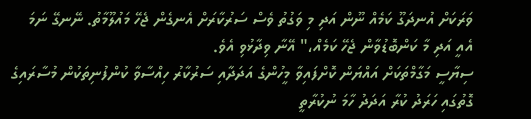ވަރަކަށް އުނދަގޫ ކަމެއް ނޫން އަދި މި ވަގުތު ވެސް ސަރުކާރަށް އެނގެން ޖެހޭ މައުލޫމާތު. ނޭނގޭ ނަމަ އެއީ އަދި މާ ކަންބޮޑުވާން ޖެހޭ ކަމެއް،" އޭނާ ވިދާޅުވި އެވެ.
ސިޔާސީ މަގާމްތަކަށް އައްޔަން ކޮށްފައިވާ މީހުންގެ އަދަދާއި ސަރުކާރު ހިއްސާވާ ކުންފުނިތަކުން މުސާރައިގެ ގޮތުގައި ހަރަދު ކުރާ އަދަދު ހާމަ ނުކުރާތީ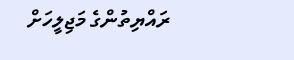ރައްޔިތުންގެ މަޖިލީހަށް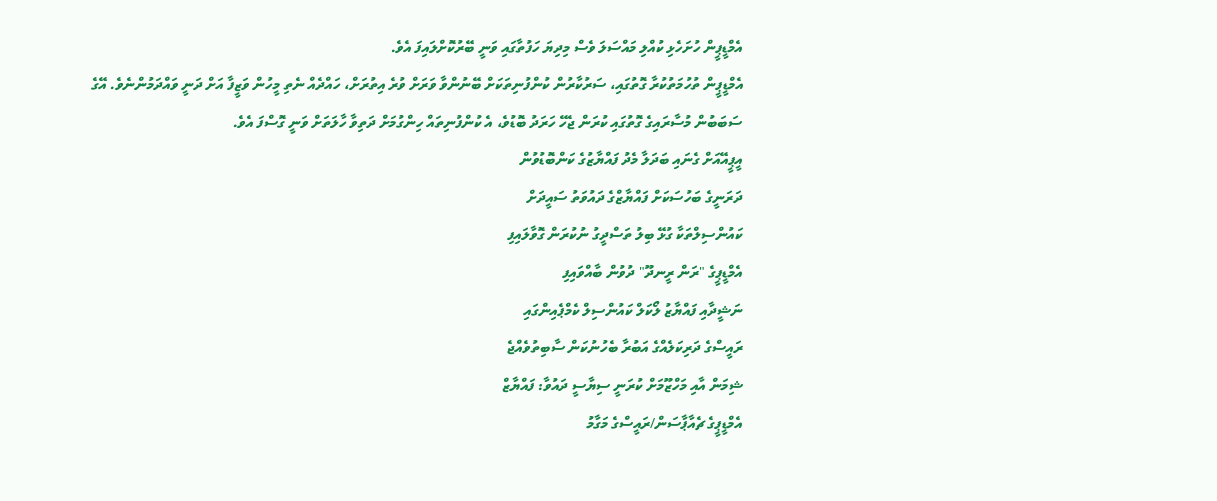އެމްޑީޕީން ހުށަހެޅި ކުއްލި މައްސަލަ ވެސް މިދިޔަ ހަފުތާގައި ވަނީ ބޭރުކޮށްލައިފަ އެވެ.
އެމްޑީޕީން ތުހުމަތުކުރާ ގޮތުގައި، ސަރުކާރުން ކުންފުނިތަކަށް ބޭނުންވާ ވަރަށް ވުރެ އިތުރަށް، ހައްދެއް ނެތި މީހުން ވަޒީފާ އަށް ދަނީ ވައްދަމުންނެވެ. އޭގެ ސަބަބުން މުސާރައިގެ ގޮތުގައި ކުރަން ޖެހޭ ހަރަދު ބޮޑުވެ، އެ ކުންފުނިތައް ހިންގުމަށް ދަތިވާ ހާލަތަށް ވަނީ ގޮސްފަ އެވެ.
އީޕީއޭއަށް ގެނައި ބަދަލާ މެދު ފައްޔާޒުގެ ކަންބޮޑުވުން
ދަރަނީގެ ބަހުސަކަށް ފައްޔާޒްގެ ދައުވަތު ސައީދަށް
ކައުންސިލްތަކާ ގުޅޭ ބިލު ތަސްދީގު ނުކުރަން ގޮވާލައިފި
އެމްޑީޕީގެ "ރަން ރީނދޫ" ދުވުން ބާއްވައިފި
ނަޝީދާއި ފައްޔާޒު ލޯކަލް ކައުންސިލް ކެމްޕެއިންގައި
ރައީސްގެ ދަރިކަލެއްގެ އަބުރާ ބެހުނުކަން ސާބިތުވެއްޖެ
ޝިމަން އާއި މަހްޒޫމަށް ކުރަނީ ސިޔާސީ ދައުވާ: ފައްޔާޒް
އެމްޑީޕީގެ ޗެއާޕާސަން/ރައީސްގެ މަގާމު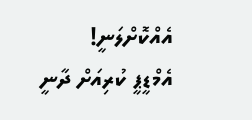އެއްކޮށްލަނީ!
އެމްޑީޕީ ކުރިއަށް ދާނީ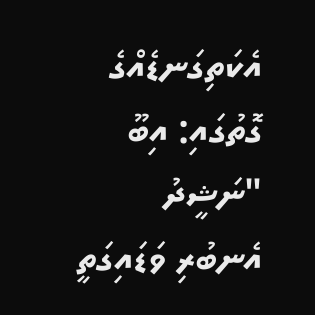އެކަތިގަނޑެއްގެ ގޮތުގައި: އިބޫ
"ނަޝީދު އެނބުރި ވަޑައިގަތީ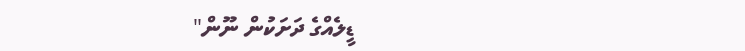ޑީލެއްގެ ދަށަކުން ނޫން"